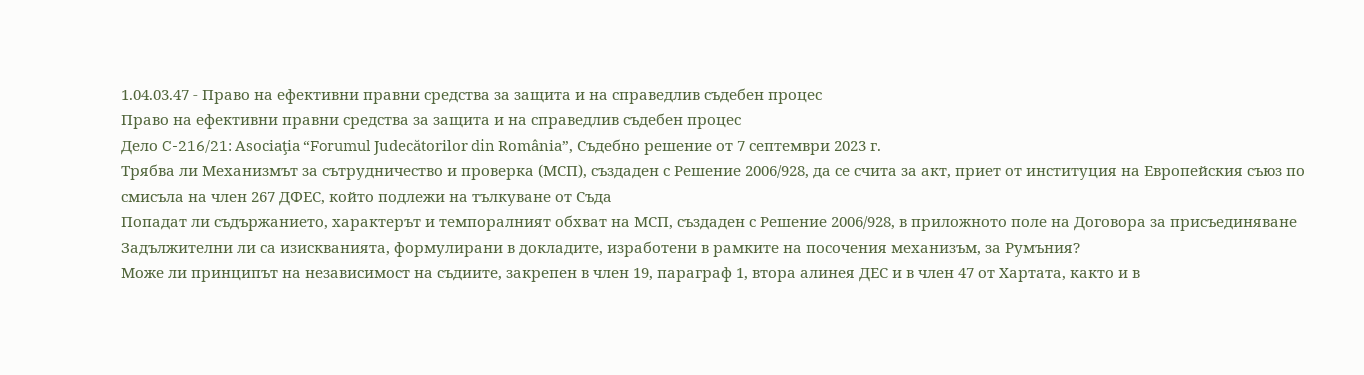1.04.03.47 - Право на ефективни правни средства за защита и на справедлив съдебен процес
Право на ефективни правни средства за защита и на справедлив съдебен процес
Дело C-216/21: Asociaţia “Forumul Judecătorilor din România”, Съдебно решение от 7 септември 2023 г.
Трябва ли Механизмът за сътрудничество и проверка (МСП), създаден с Решение 2006/928, да се счита за акт, приет от институция на Европейския съюз по смисъла на член 267 ДФЕС, който подлежи на тълкуване от Съда
Попадат ли съдържанието, характерът и темпоралният обхват на МСП, създаден с Решение 2006/928, в приложното поле на Договора за присъединяване
Задължителни ли са изискванията, формулирани в докладите, изработени в рамките на посочения механизъм, за Румъния?
Може ли принципът на независимост на съдиите, закрепен в член 19, параграф 1, втора алинея ДЕС и в член 47 от Хартата, както и в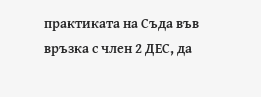практиката на Съда във връзка с член 2 ДЕС, да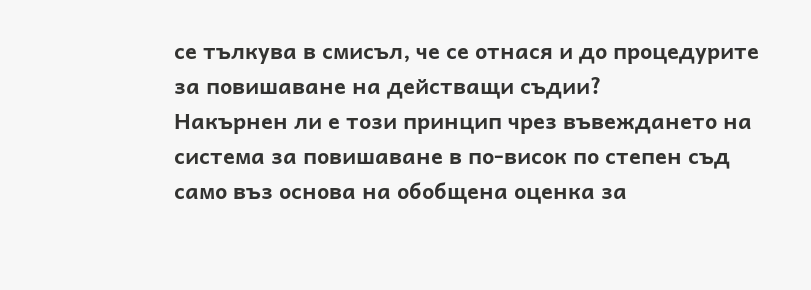се тълкува в смисъл, че се отнася и до процедурите за повишаване на действащи съдии?
Накърнен ли е този принцип чрез въвеждането на система за повишаване в по-висок по степен съд само въз основа на обобщена оценка за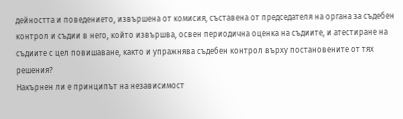дейността и поведението, извършена от комисия, съставена от председателя на органа за съдебен контрол и съдии в него, който извършва, освен периодична оценка на съдиите, и атестиране на съдиите с цел повишаване, както и упражнява съдебен контрол върху постановените от тях решения?
Накърнен ли е принципът на независимост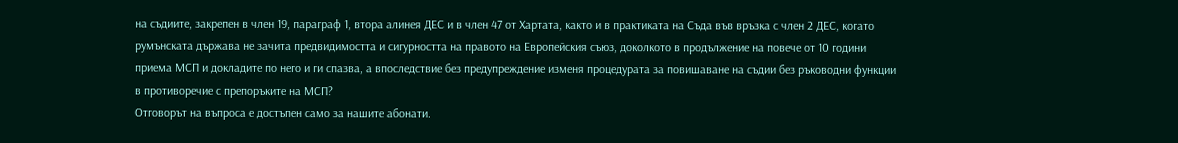на съдиите, закрепен в член 19, параграф 1, втора алинея ДЕС и в член 47 от Хартата, както и в практиката на Съда във връзка с член 2 ДЕС, когато румънската държава не зачита предвидимостта и сигурността на правото на Европейския съюз, доколкото в продължение на повече от 10 години приема МСП и докладите по него и ги спазва, а впоследствие без предупреждение изменя процедурата за повишаване на съдии без ръководни функции в противоречие с препоръките на МСП?
Отговорът на въпроса е достъпен само за нашите абонати.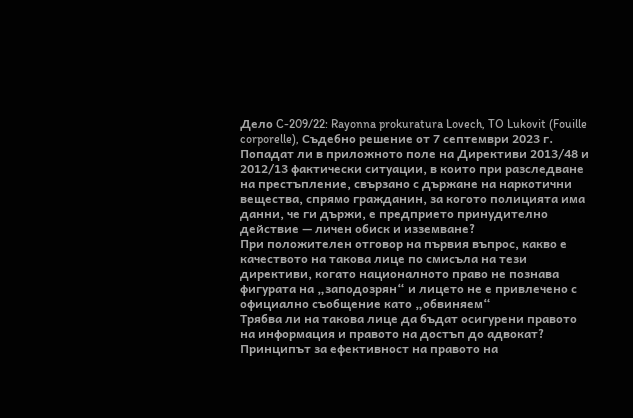Дело C-209/22: Rayonna prokuratura Lovech, TO Lukovit (Fouille corporelle), Съдебно решение от 7 септември 2023 г.
Попадат ли в приложното поле на Директиви 2013/48 и 2012/13 фактически ситуации, в които при разследване на престъпление, свързано с държане на наркотични вещества, спрямо гражданин, за когото полицията има данни, че ги държи, е предприето принудително действие — личен обиск и изземване?
При положителен отговор на първия въпрос, какво е качеството на такова лице по смисъла на тези директиви, когато националното право не познава фигурата на „заподозрян“ и лицето не е привлечено с официално съобщение като „обвиняем“
Трябва ли на такова лице да бъдат осигурени правото на информация и правото на достъп до адвокат?
Принципът за ефективност на правото на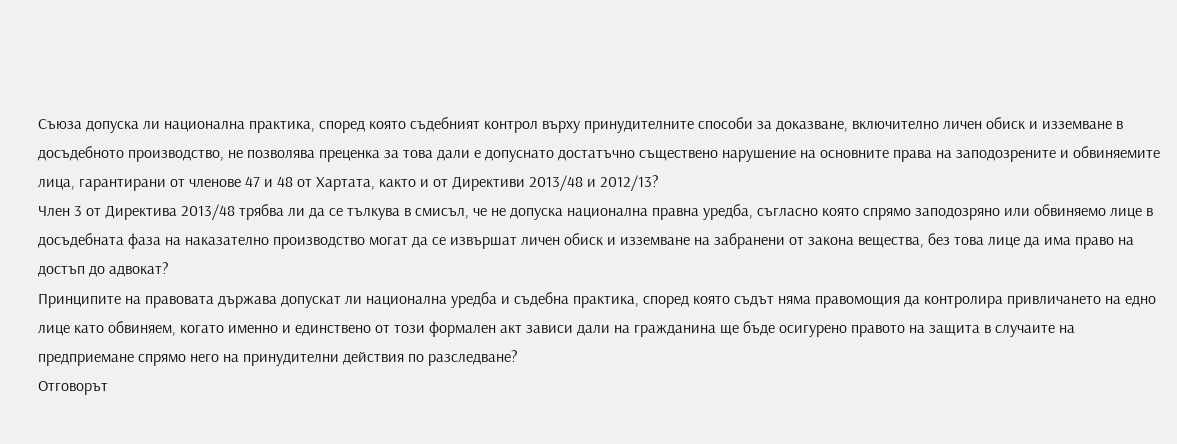Съюза допуска ли национална практика, според която съдебният контрол върху принудителните способи за доказване, включително личен обиск и изземване в досъдебното производство, не позволява преценка за това дали е допуснато достатъчно съществено нарушение на основните права на заподозрените и обвиняемите лица, гарантирани от членове 47 и 48 от Хартата, както и от Директиви 2013/48 и 2012/13?
Член 3 от Директива 2013/48 трябва ли да се тълкува в смисъл, че не допуска национална правна уредба, съгласно която спрямо заподозряно или обвиняемо лице в досъдебната фаза на наказателно производство могат да се извършат личен обиск и изземване на забранени от закона вещества, без това лице да има право на достъп до адвокат?
Принципите на правовата държава допускат ли национална уредба и съдебна практика, според която съдът няма правомощия да контролира привличането на едно лице като обвиняем, когато именно и единствено от този формален акт зависи дали на гражданина ще бъде осигурено правото на защита в случаите на предприемане спрямо него на принудителни действия по разследване?
Отговорът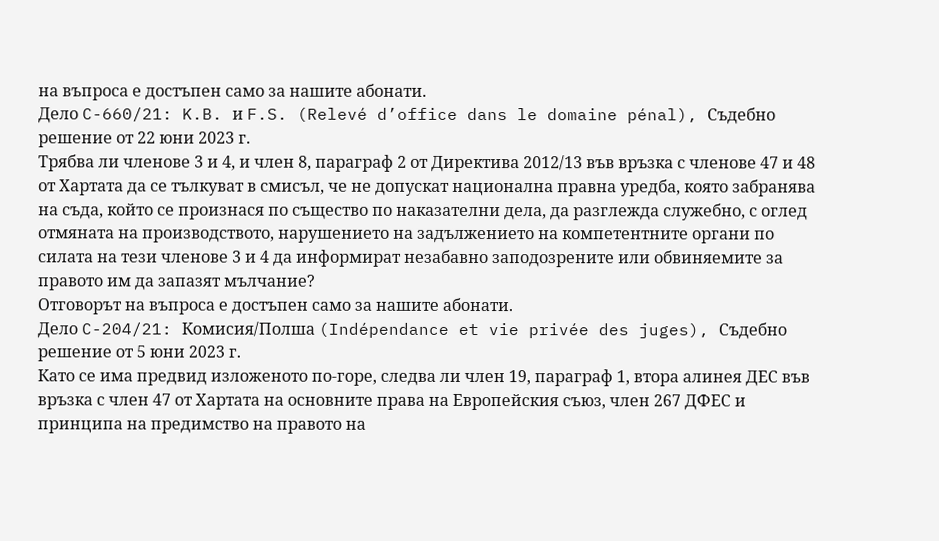на въпроса е достъпен само за нашите абонати.
Дело C-660/21: K.B. и F.S. (Relevé d’office dans le domaine pénal), Съдебно решение от 22 юни 2023 г.
Трябва ли членове 3 и 4, и член 8, параграф 2 от Директива 2012/13 във връзка с членове 47 и 48 от Хартата да се тълкуват в смисъл, че не допускат национална правна уредба, която забранява на съда, който се произнася по същество по наказателни дела, да разглежда служебно, с оглед отмяната на производството, нарушението на задължението на компетентните органи по силата на тези членове 3 и 4 да информират незабавно заподозрените или обвиняемите за правото им да запазят мълчание?
Отговорът на въпроса е достъпен само за нашите абонати.
Дело C-204/21: Комисия/Полша (Indépendance et vie privée des juges), Съдебно решение от 5 юни 2023 г.
Като се има предвид изложеното по-горе, следва ли член 19, параграф 1, втора алинея ДЕС във връзка с член 47 от Хартата на основните права на Европейския съюз, член 267 ДФЕС и принципа на предимство на правото на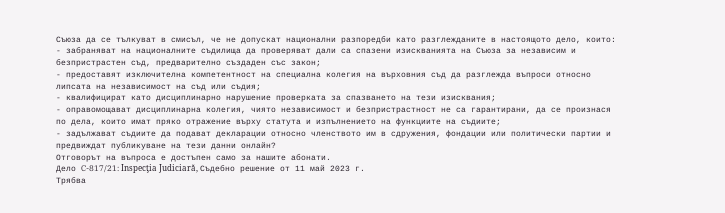Съюза да се тълкуват в смисъл, че не допускат национални разпоредби като разглежданите в настоящото дело, които:
- забраняват на националните съдилища да проверяват дали са спазени изискванията на Съюза за независим и безпристрастен съд, предварително създаден със закон;
- предоставят изключителна компетентност на специална колегия на върховния съд да разглежда въпроси относно липсата на независимост на съд или съдия;
- квалифицират като дисциплинарно нарушение проверката за спазването на тези изисквания;
- оправомощават дисциплинарна колегия, чиято независимост и безпристрастност не са гарантирани, да се произнася по дела, които имат пряко отражение върху статута и изпълнението на функциите на съдиите;
- задължават съдиите да подават декларации относно членството им в сдружения, фондации или политически партии и предвиждат публикуване на тези данни онлайн?
Отговорът на въпроса е достъпен само за нашите абонати.
Дело C-817/21: Inspecţia Judiciară, Съдебно решение от 11 май 2023 г.
Трябва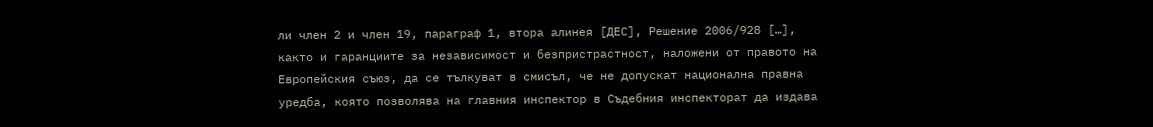ли член 2 и член 19, параграф 1, втора алинея [ДЕС], Решение 2006/928 […], както и гаранциите за независимост и безпристрастност, наложени от правото на Европейския съюз, да се тълкуват в смисъл, че не допускат национална правна уредба, която позволява на главния инспектор в Съдебния инспекторат да издава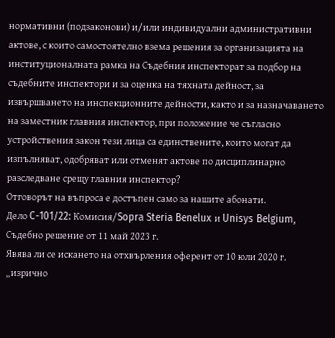нормативни (подзаконови) и/или индивидуални административни актове, с които самостоятелно взема решения за организацията на институционалната рамка на Съдебния инспекторат за подбор на съдебните инспектори и за оценка на тяхната дейност, за извършването на инспекционните дейности, както и за назначаването на заместник главния инспектор, при положение че съгласно устройствения закон тези лица са единствените, които могат да изпълняват, одобряват или отменят актове по дисциплинарно разследване срещу главния инспектор?
Отговорът на въпроса е достъпен само за нашите абонати.
Дело C-101/22: Комисия/Sopra Steria Benelux и Unisys Belgium, Съдебно решение от 11 май 2023 г.
Явява ли се искането на отхвърления оферент от 10 юли 2020 г. „изрично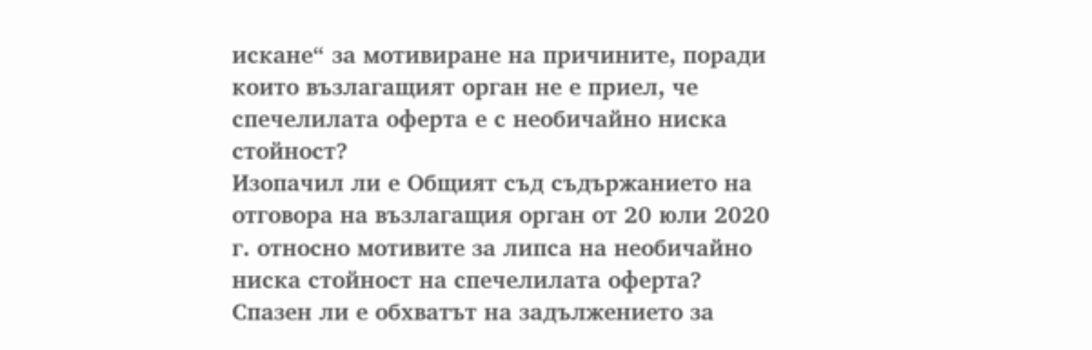искане“ за мотивиране на причините, поради които възлагащият орган не е приел, че спечелилата оферта е с необичайно ниска стойност?
Изопачил ли е Общият съд съдържанието на отговора на възлагащия орган от 20 юли 2020 г. относно мотивите за липса на необичайно ниска стойност на спечелилата оферта?
Спазен ли е обхватът на задължението за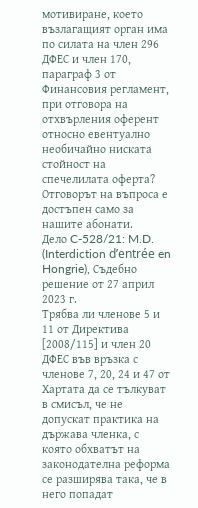мотивиране, което възлагащият орган има по силата на член 296 ДФЕС и член 170, параграф 3 от Финансовия регламент, при отговора на отхвърления оферент относно евентуално необичайно ниската стойност на спечелилата оферта?
Отговорът на въпроса е достъпен само за нашите абонати.
Дело C-528/21: M.D. (Interdiction d’entrée en Hongrie), Съдебно решение от 27 април 2023 г.
Трябва ли членове 5 и 11 от Директива [2008/115] и член 20 ДФЕС във връзка с членове 7, 20, 24 и 47 от Хартата да се тълкуват в смисъл, че не допускат практика на държава членка, с която обхватът на законодателна реформа се разширява така, че в него попадат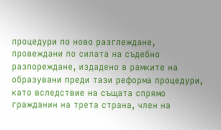процедури по ново разглеждане, провеждани по силата на съдебно разпореждане, издадено в рамките на образувани преди тази реформа процедури, като вследствие на същата спрямо гражданин на трета страна, член на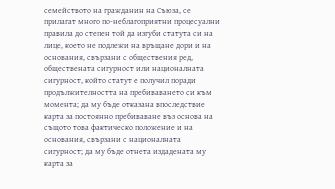семейството на гражданин на Съюза, се прилагат много по-неблагоприятни процесуални правила до степен той да изгуби статута си на лице, което не подлежи на връщане дори и на основания, свързани с обществения ред, обществената сигурност или националната сигурност, който статут е получил поради продължителността на пребиваването си към момента; да му бъде отказана впоследствие карта за постоянно пребиваване въз основа на същото това фактическо положение и на основания, свързани с националната сигурност; да му бъде отнета издадената му карта за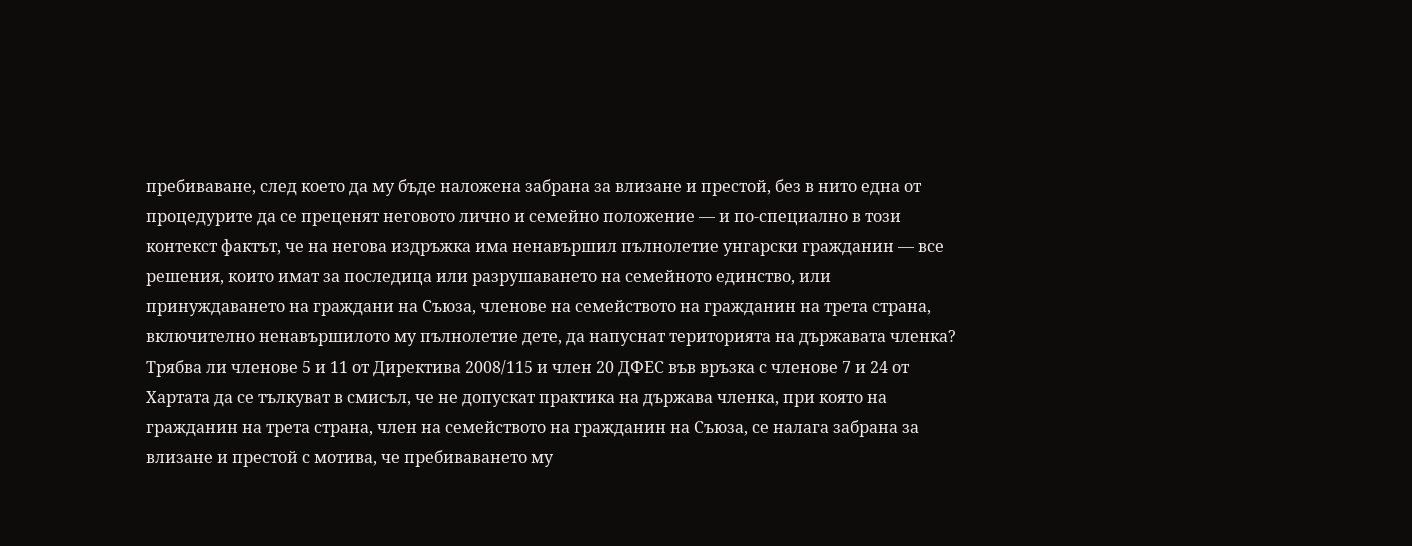пребиваване, след което да му бъде наложена забрана за влизане и престой, без в нито една от процедурите да се преценят неговото лично и семейно положение — и по-специално в този контекст фактът, че на негова издръжка има ненавършил пълнолетие унгарски гражданин — все решения, които имат за последица или разрушаването на семейното единство, или принуждаването на граждани на Съюза, членове на семейството на гражданин на трета страна, включително ненавършилото му пълнолетие дете, да напуснат територията на държавата членка?
Трябва ли членове 5 и 11 от Директива 2008/115 и член 20 ДФЕС във връзка с членове 7 и 24 от Хартата да се тълкуват в смисъл, че не допускат практика на държава членка, при която на гражданин на трета страна, член на семейството на гражданин на Съюза, се налага забрана за влизане и престой с мотива, че пребиваването му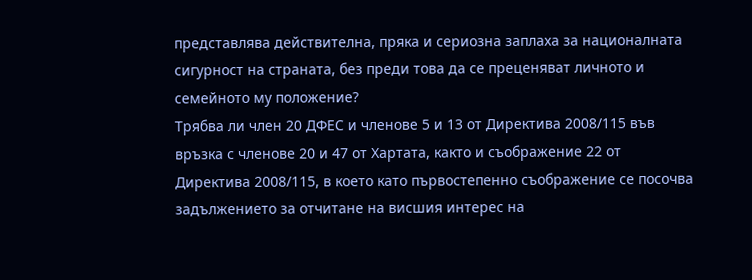представлява действителна, пряка и сериозна заплаха за националната сигурност на страната, без преди това да се преценяват личното и семейното му положение?
Трябва ли член 20 ДФЕС и членове 5 и 13 от Директива 2008/115 във връзка с членове 20 и 47 от Хартата, както и съображение 22 от Директива 2008/115, в което като първостепенно съображение се посочва задължението за отчитане на висшия интерес на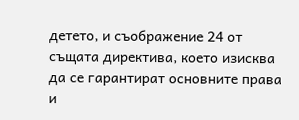детето, и съображение 24 от същата директива, което изисква да се гарантират основните права и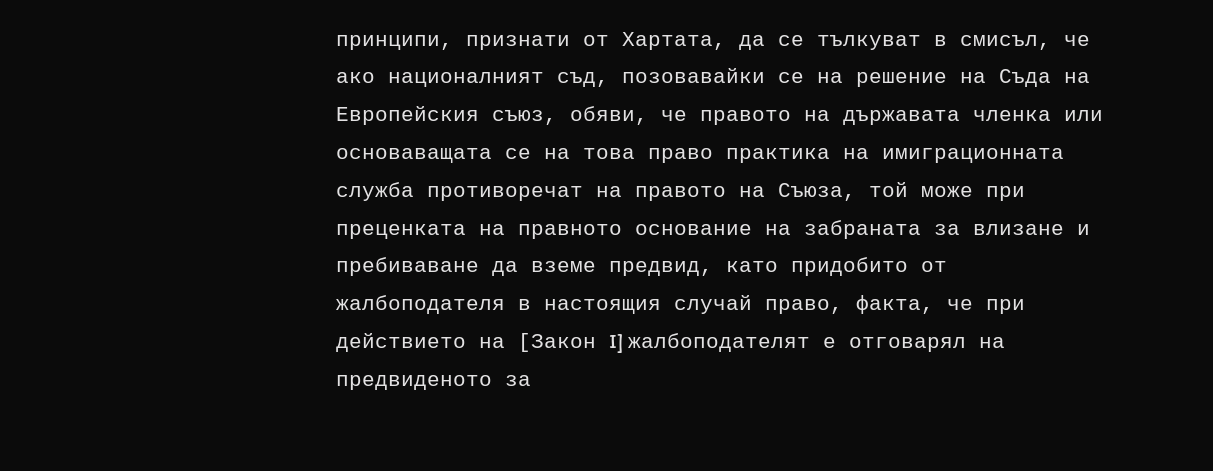принципи, признати от Хартата, да се тълкуват в смисъл, че ако националният съд, позовавайки се на решение на Съда на Европейския съюз, обяви, че правото на държавата членка или основаващата се на това право практика на имиграционната служба противоречат на правото на Съюза, той може при преценката на правното основание на забраната за влизане и пребиваване да вземе предвид, като придобито от жалбоподателя в настоящия случай право, факта, че при действието на [Закон I] жалбоподателят е отговарял на предвиденото за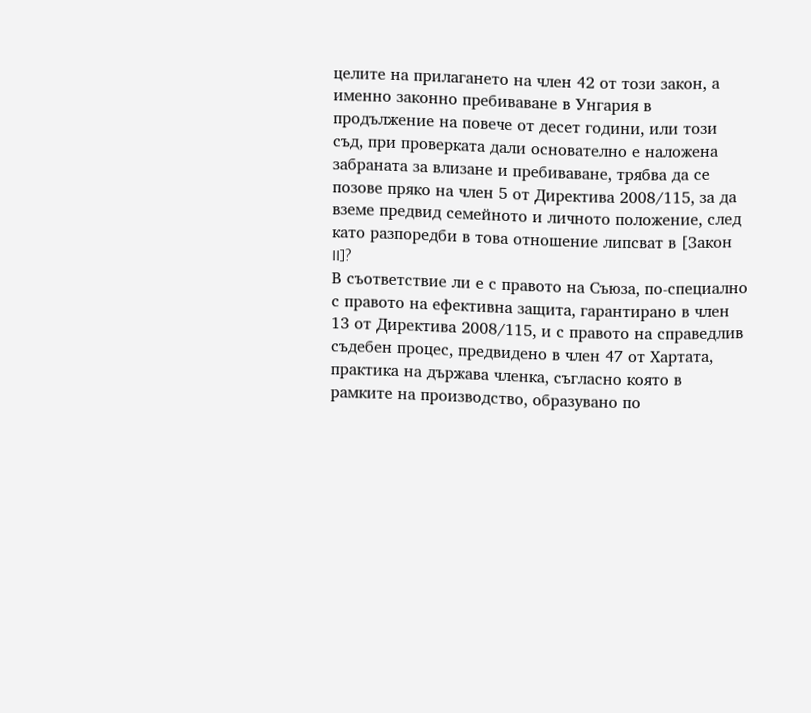целите на прилагането на член 42 от този закон, а именно законно пребиваване в Унгария в продължение на повече от десет години, или този съд, при проверката дали основателно е наложена забраната за влизане и пребиваване, трябва да се позове пряко на член 5 от Директива 2008/115, за да вземе предвид семейното и личното положение, след като разпоредби в това отношение липсват в [Закон II]?
В съответствие ли е с правото на Съюза, по-специално с правото на ефективна защита, гарантирано в член 13 от Директива 2008/115, и с правото на справедлив съдебен процес, предвидено в член 47 от Хартата, практика на държава членка, съгласно която в рамките на производство, образувано по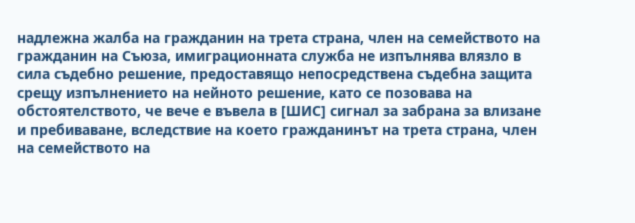надлежна жалба на гражданин на трета страна, член на семейството на гражданин на Съюза, имиграционната служба не изпълнява влязло в сила съдебно решение, предоставящо непосредствена съдебна защита срещу изпълнението на нейното решение, като се позовава на обстоятелството, че вече е въвела в [ШИС] сигнал за забрана за влизане и пребиваване, вследствие на което гражданинът на трета страна, член на семейството на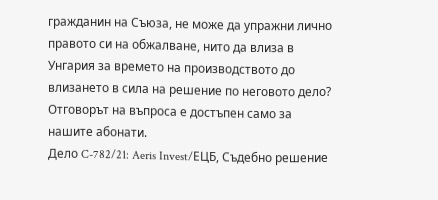гражданин на Съюза, не може да упражни лично правото си на обжалване, нито да влиза в Унгария за времето на производството до влизането в сила на решение по неговото дело?
Отговорът на въпроса е достъпен само за нашите абонати.
Дело C-782/21: Aeris Invest/ЕЦБ, Съдебно решение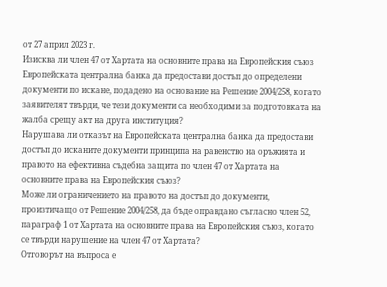от 27 април 2023 г.
Изисква ли член 47 от Хартата на основните права на Европейския съюз Европейската централна банка да предостави достъп до определени документи по искане, подадено на основание на Решение 2004/258, когато заявителят твърди, че тези документи са необходими за подготовката на жалба срещу акт на друга институция?
Нарушава ли отказът на Европейската централна банка да предостави достъп до исканите документи принципа на равенство на оръжията и правото на ефективна съдебна защита по член 47 от Хартата на основните права на Европейския съюз?
Може ли ограничението на правото на достъп до документи, произтичащо от Решение 2004/258, да бъде оправдано съгласно член 52, параграф 1 от Хартата на основните права на Европейския съюз, когато се твърди нарушение на член 47 от Хартата?
Отговорът на въпроса е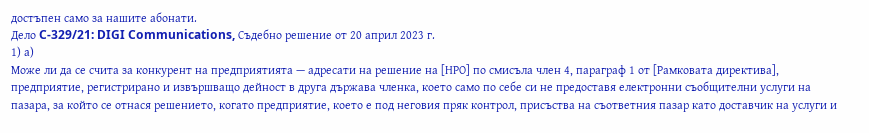достъпен само за нашите абонати.
Дело C-329/21: DIGI Communications, Съдебно решение от 20 април 2023 г.
1) а)
Може ли да се счита за конкурент на предприятията — адресати на решение на [НРО] по смисъла член 4, параграф 1 от [Рамковата директива], предприятие, регистрирано и извършващо дейност в друга държава членка, което само по себе си не предоставя електронни съобщителни услуги на пазара, за който се отнася решението, когато предприятие, което е под неговия пряк контрол, присъства на съответния пазар като доставчик на услуги и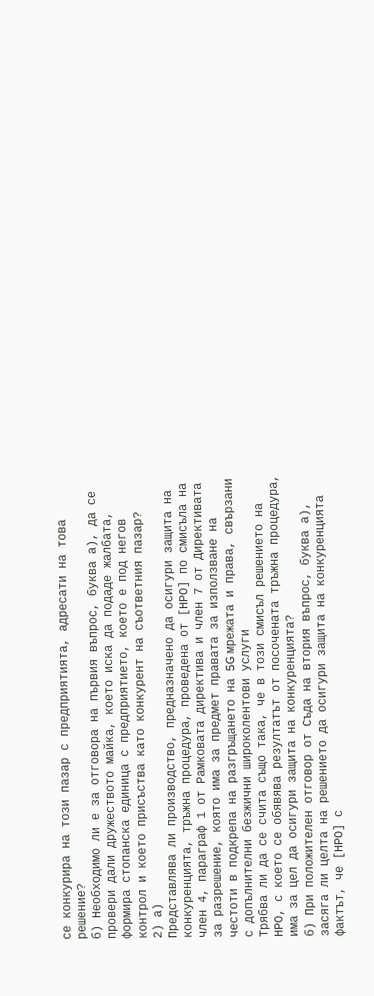се конкурира на този пазар с предприятията, адресати на това решение?
б) Необходимо ли е за отговора на първия въпрос, буква а), да се провери дали дружеството майка, което иска да подаде жалбата, формира стопанска единица с предприятието, което е под негов контрол и което присъства като конкурент на съответния пазар?
2) а)
Представлява ли производство, предназначено да осигури защита на конкуренцията, тръжна процедура, проведена от [НРО] по смисъла на член 4, параграф 1 от Рамковата директива и член 7 от Директивата за разрешение, която има за предмет правата за използване на честоти в подкрепа на разгръщането на 5G мрежата и права, свързани с допълнителни безжични широколентови услуги
Трябва ли да се счита също така, че в този смисъл решението на НРО, с което се обявява резултатът от посочената тръжна процедура, има за цел да осигури защита на конкуренцията?
б) При положителен отговор от Съда на втория въпрос, буква а), засяга ли целта на решението да осигури защита на конкуренцията фактът, че [НРО] с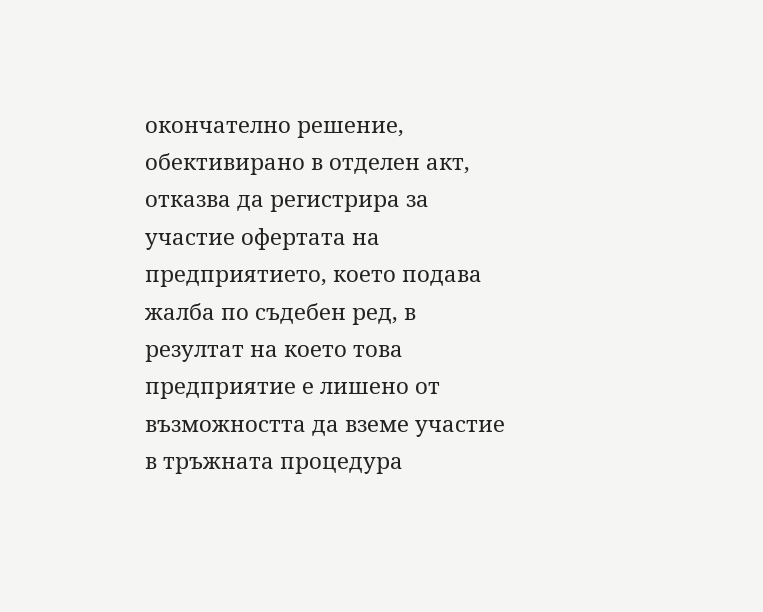окончателно решение, обективирано в отделен акт, отказва да регистрира за участие офертата на предприятието, което подава жалба по съдебен ред, в резултат на което това предприятие е лишено от възможността да вземе участие в тръжната процедура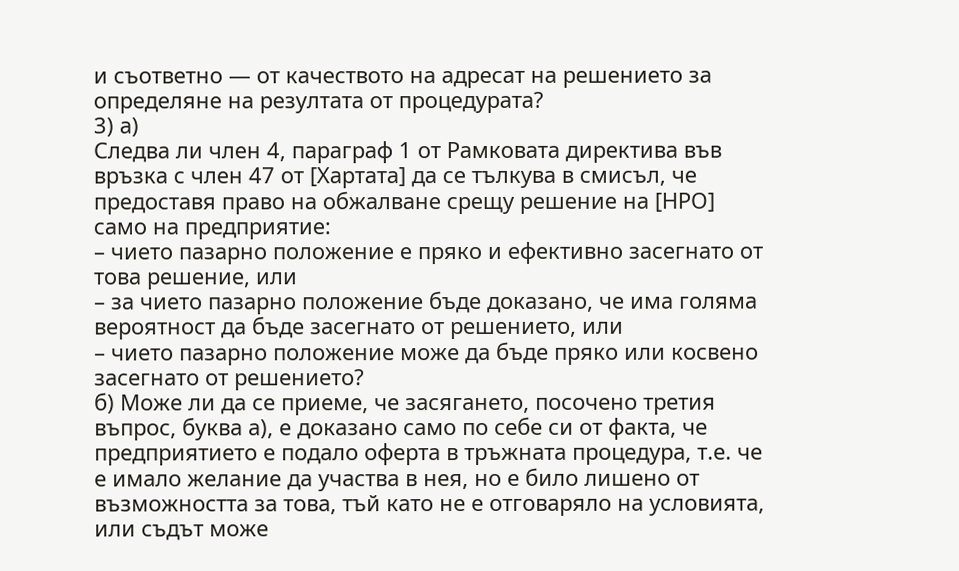и съответно — от качеството на адресат на решението за определяне на резултата от процедурата?
3) а)
Следва ли член 4, параграф 1 от Рамковата директива във връзка с член 47 от [Хартата] да се тълкува в смисъл, че предоставя право на обжалване срещу решение на [НРО] само на предприятие:
– чието пазарно положение е пряко и ефективно засегнато от това решение, или
– за чието пазарно положение бъде доказано, че има голяма вероятност да бъде засегнато от решението, или
– чието пазарно положение може да бъде пряко или косвено засегнато от решението?
б) Може ли да се приеме, че засягането, посочено третия въпрос, буква а), е доказано само по себе си от факта, че предприятието е подало оферта в тръжната процедура, т.е. че е имало желание да участва в нея, но е било лишено от възможността за това, тъй като не е отговаряло на условията, или съдът може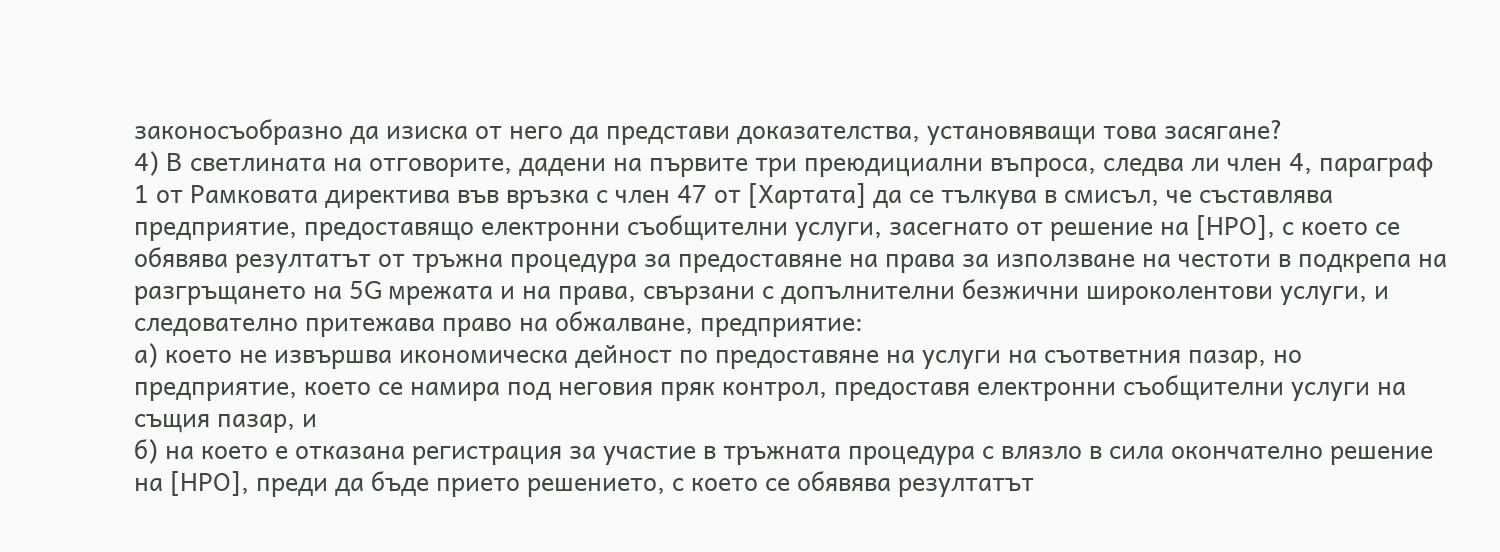законосъобразно да изиска от него да представи доказателства, установяващи това засягане?
4) В светлината на отговорите, дадени на първите три преюдициални въпроса, следва ли член 4, параграф 1 от Рамковата директива във връзка с член 47 от [Хартата] да се тълкува в смисъл, че съставлява предприятие, предоставящо електронни съобщителни услуги, засегнато от решение на [НРО], с което се обявява резултатът от тръжна процедура за предоставяне на права за използване на честоти в подкрепа на разгръщането на 5G мрежата и на права, свързани с допълнителни безжични широколентови услуги, и следователно притежава право на обжалване, предприятие:
а) което не извършва икономическа дейност по предоставяне на услуги на съответния пазар, но предприятие, което се намира под неговия пряк контрол, предоставя електронни съобщителни услуги на същия пазар, и
б) на което е отказана регистрация за участие в тръжната процедура с влязло в сила окончателно решение на [НРО], преди да бъде прието решението, с което се обявява резултатът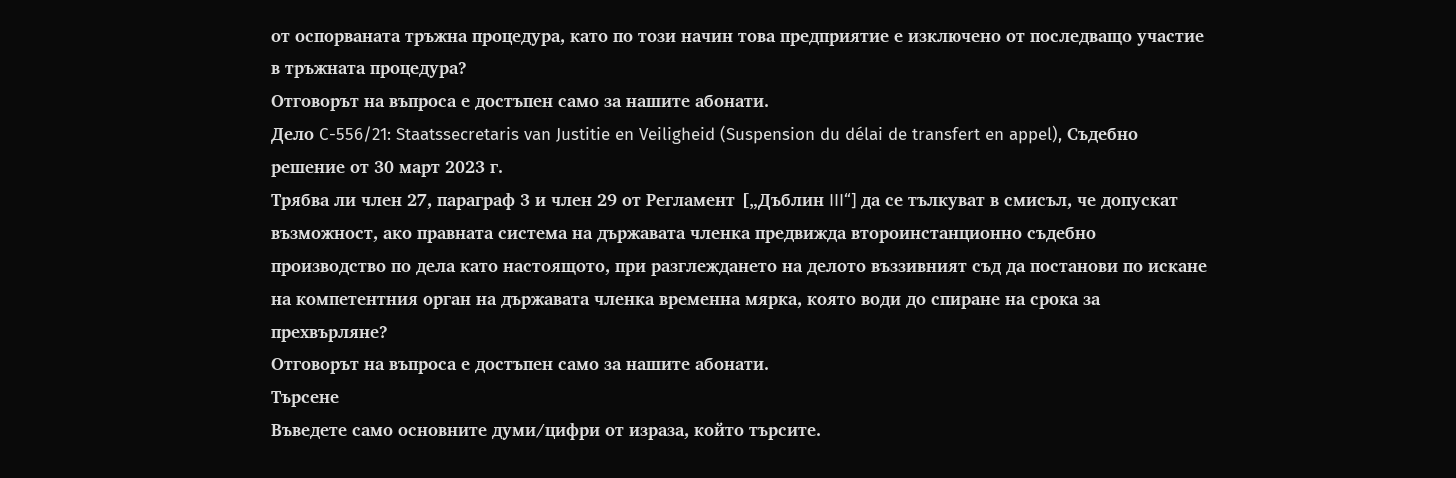от оспорваната тръжна процедура, като по този начин това предприятие е изключено от последващо участие в тръжната процедура?
Отговорът на въпроса е достъпен само за нашите абонати.
Дело C-556/21: Staatssecretaris van Justitie en Veiligheid (Suspension du délai de transfert en appel), Съдебно решение от 30 март 2023 г.
Трябва ли член 27, параграф 3 и член 29 от Регламент [„Дъблин III“] да се тълкуват в смисъл, че допускат възможност, ако правната система на държавата членка предвижда второинстанционно съдебно производство по дела като настоящото, при разглеждането на делото въззивният съд да постанови по искане на компетентния орган на държавата членка временна мярка, която води до спиране на срока за прехвърляне?
Отговорът на въпроса е достъпен само за нашите абонати.
Търсене
Въведете само основните думи/цифри от израза, който търсите.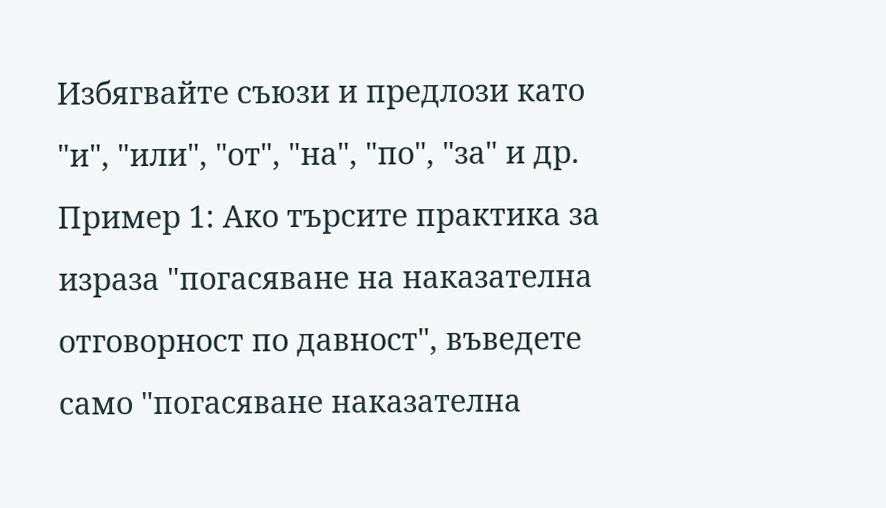Избягвайте съюзи и предлози като "и", "или", "от", "на", "по", "за" и др.
Пример 1: Ако търсите практика за израза "погасяване на наказателна отговорност по давност", въведете само "погасяване наказателна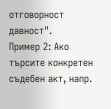отговорност давност".
Пример 2: Ако търсите конкретен съдебен акт, напр.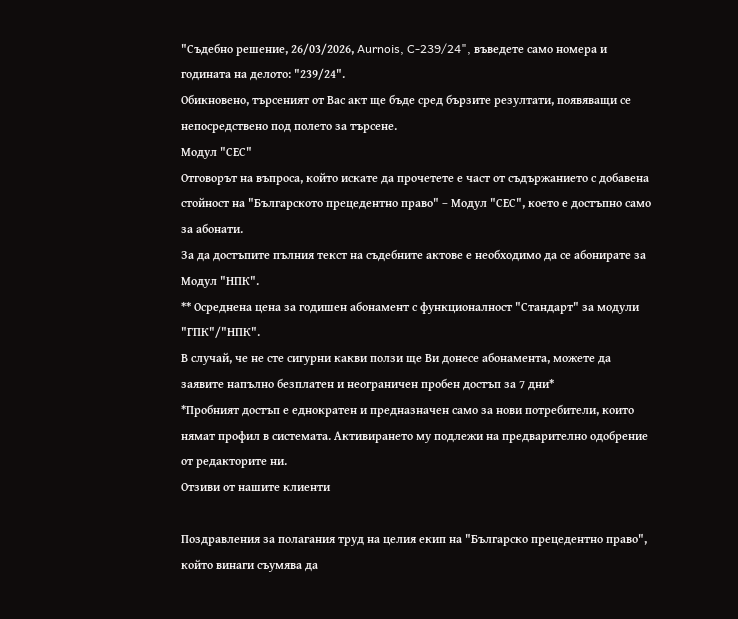"Съдебно решение, 26/03/2026, Aurnois, C-239/24", въведете само номера и годината на делото: "239/24".
Обикновено, търсеният от Вас акт ще бъде сред бързите резултати, появяващи се непосредствено под полето за търсене.
Модул "СЕС"
Отговорът на въпроса, който искате да прочетете е част от съдържанието с добавена стойност на "Българското прецедентно право" – Модул "СЕС", което е достъпно само за абонати.
За да достъпите пълния текст на съдебните актове е необходимо да се абонирате за Модул "НПК".
** Осреднена цена за годишен абонамент с функционалност "Стандарт" за модули "ГПК"/"НПК".
В случай, че не сте сигурни какви ползи ще Ви донесе абонамента, можете да заявите напълно безплатен и неограничен пробен достъп за 7 дни*
*Пробният достъп е еднократен и предназначен само за нови потребители, които нямат профил в системата. Активирането му подлежи на предварително одобрение от редакторите ни.
Отзиви от нашите клиенти

Поздравления за полагания труд на целия екип на "Българско прецедентно право", който винаги съумява да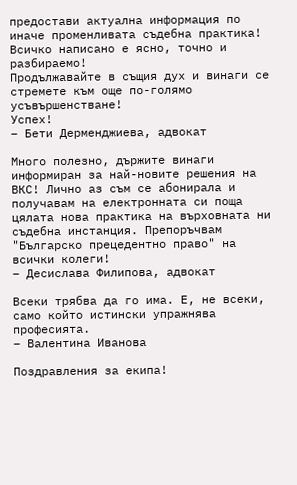предостави актуална информация по иначе променливата съдебна практика! Всичко написано е ясно, точно и разбираемо!
Продължавайте в същия дух и винаги се стремете към още по-голямо усъвършенстване!
Успех!
– Бети Дерменджиева, адвокат

Много полезно, държите винаги информиран за най-новите решения на ВКС! Лично аз съм се абонирала и получавам на електронната си поща цялата нова практика на върховната ни съдебна инстанция. Препоръчвам "Българско прецедентно право" на всички колеги!
– Десислава Филипова, адвокат

Всеки трябва да го има. Е, не всеки, само който истински упражнява професията.
– Валентина Иванова

Поздравления за екипа!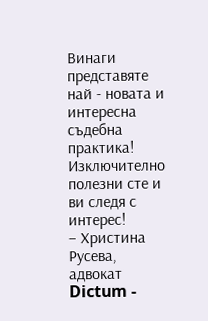Винаги представяте най - новата и интересна съдебна практика! Изключително полезни сте и ви следя с интерес!
– Христина Русева, адвокат
Dictum -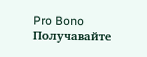Pro Bono
Получавайте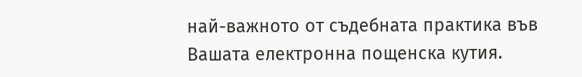най-важното от съдебната практика във Вашата електронна пощенска кутия.